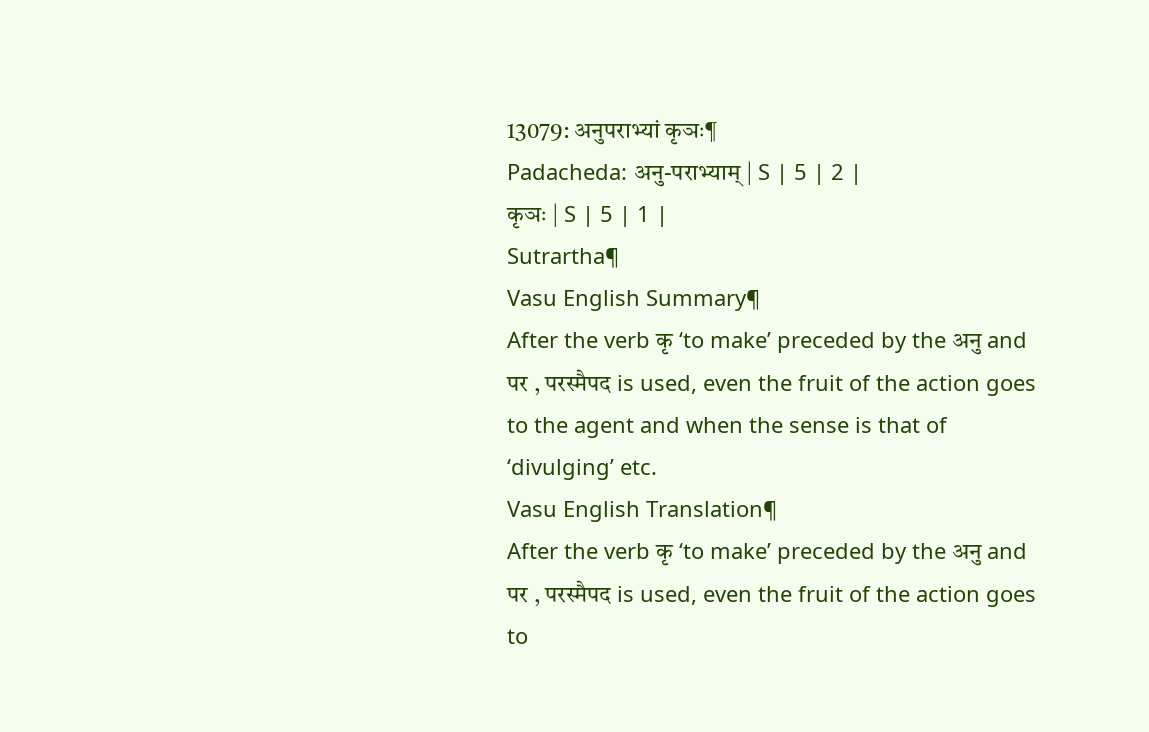13079: अनुपराभ्यां कृञः¶
Padacheda: अनु-पराभ्याम् | S | 5 | 2 |
कृञः | S | 5 | 1 |
Sutrartha¶
Vasu English Summary¶
After the verb कृ ‘to make’ preceded by the अनु and पर , परस्मैपद is used, even the fruit of the action goes to the agent and when the sense is that of ‘divulging’ etc.
Vasu English Translation¶
After the verb कृ ‘to make’ preceded by the अनु and पर , परस्मैपद is used, even the fruit of the action goes to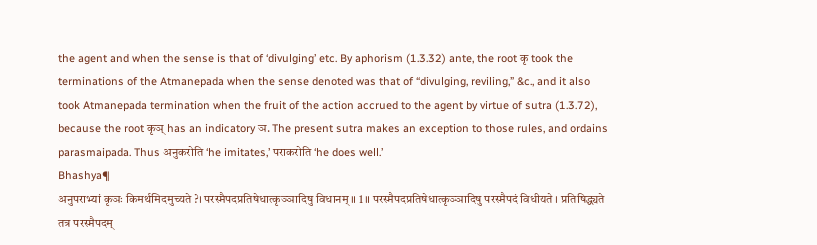the agent and when the sense is that of ‘divulging’ etc. By aphorism (1.3.32) ante, the root कृ took the terminations of the Atmanepada when the sense denoted was that of “divulging, reviling,” &c., and it also took Atmanepada termination when the fruit of the action accrued to the agent by virtue of sutra (1.3.72), because the root कृञ् has an indicatory ञ. The present sutra makes an exception to those rules, and ordains parasmaipada. Thus अनुकरोति ‘he imitates,’ पराकरोति ‘he does well.’
Bhashya¶
अनुपराभ्यां कृञः किमर्थमिदमुच्यते ?। परस्मैपदप्रतिषेधात्कृञ्ञादिषु विधानम् ॥ 1 ॥ परस्मैपदप्रतिषेधात्कृञ्ञादिषु परस्मैपदं विधीयते । प्रतिषिद्ध्यते तत्र परस्मैपदम्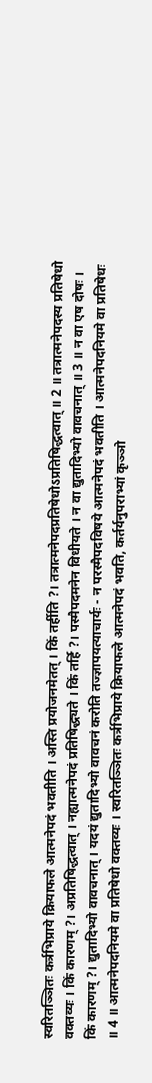स्वरितञ्ञितः कर्त्रभिप्राये क्रियाफले आत्मनेपदं भवतीति । अस्ति प्रयोजनमेतत् । किं तर्हीति ?। तत्रात्मनेपदप्रतिषेधोऽप्रतिषिद्धत्वात् ॥ 2 ॥ तत्रात्मनेपदस्य प्रतिषेधो वक्तव्यः । किं कारणम् ?। अप्रतिषिद्धत्वात् । नह्यात्मनेपदं प्रतिषिद्ध्यते । किं तर्हि ?। पस्मैपदमनेन विधीयते । न वा द्युतादिभ्यो वावचनात् ॥ 3 ॥ न वा एष दोषः । किं कारणम् ?। द्युतादिभ्यो वावचनात् । यदयं द्युतादिभ्यो वावचनं करोति तज्ज्ञापयत्याचार्यः - न परस्मैपदविषये आत्मनेपदं भवतीति । आत्मनेपदनियमे वा प्रतिषेधः ॥ 4 ॥ आत्मनेपदनियमे वा प्रतिषेधो वक्तव्यः । स्वरितञ्ञितः कर्त्रभिप्राये क्रियाफले आत्मनेपदं भवति, कर्तर्यनुपराभ्यां कृञ्ञो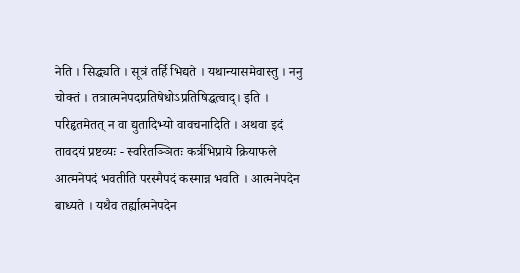नेति । सिद्ध्यति । सूत्रं तर्हि भिद्यते । यथान्यासमेवास्तु । ननु चोक्तं । तत्रात्मनेपदप्रतिषेधोऽप्रतिषिद्धत्वाद्। इति । परिहृतमेतत् न वा द्युतादिभ्यो वावचनादिति । अथवा इदं तावदयं प्रष्टव्यः - स्वरितञ्ञितः कर्त्रभिप्राये क्रियाफले आत्मनेपदं भवतीति परस्मैपदं कस्मान्न भवति । आत्मनेपदेन बाध्यते । यथैव तर्ह्यात्मनेपदेन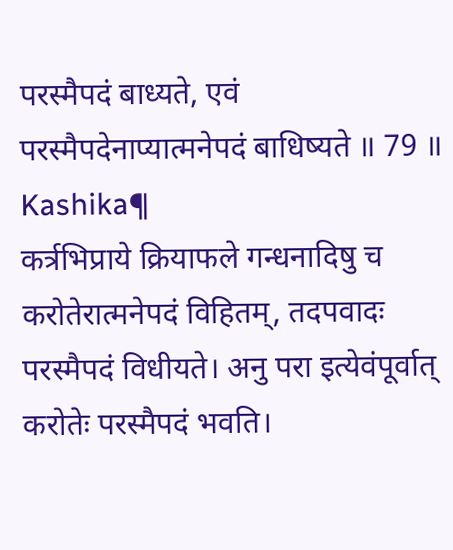परस्मैपदं बाध्यते, एवं परस्मैपदेनाप्यात्मनेपदं बाधिष्यते ॥ 79 ॥
Kashika¶
कर्त्रभिप्राये क्रियाफले गन्धनादिषु च करोतेरात्मनेपदं विहितम्, तदपवादः परस्मैपदं विधीयते। अनु परा इत्येवंपूर्वात् करोतेः परस्मैपदं भवति।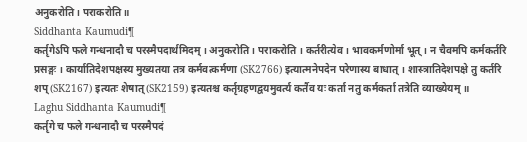अनुकरोति। पराकरोति॥
Siddhanta Kaumudi¶
कर्तृगेऽपि फले गन्धनादौ च परस्मैपदार्थमिदम् । अनुकरोति । पराकरोति । कर्तरीत्येव । भावकर्मणोर्मा भूत् । न चैवमपि कर्मकर्तरि प्रसङ्गः । कार्यातिदेशपक्षस्य मुख्यतया तत्र कर्मवत्कर्मणा (SK2766) इत्यात्मनेपदेन परेणास्य बाधात् । शास्त्रातिदेशपक्षे तु कर्तरि शप् (SK2167) इत्यतः शेषात् (SK2159) इत्यतश्च कर्तृग्रहणद्वयमुवर्त्य कर्तैव यः कर्ता नतु कर्मकर्ता तत्रेति व्याख्येयम् ॥
Laghu Siddhanta Kaumudi¶
कर्तृगे च फले गन्धनादौ च परस्मैपदं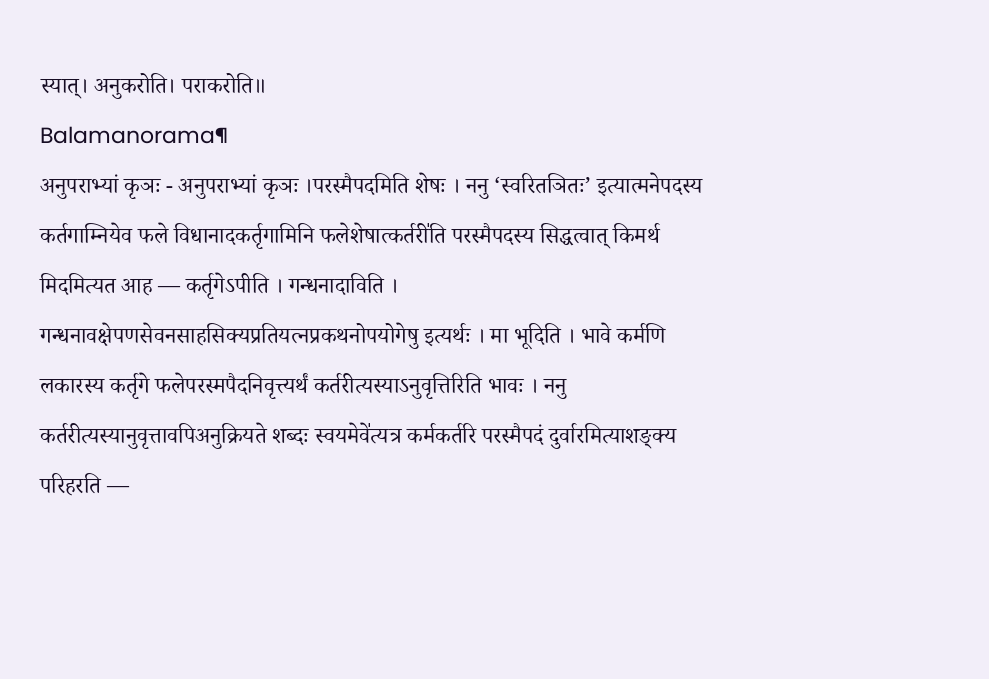स्यात्। अनुकरोति। पराकरोति॥
Balamanorama¶
अनुपराभ्यां कृञः - अनुपराभ्यां कृञः ।परस्मैपदमिति शेषः । ननु ‘स्वरितञितः’ इत्यात्मनेपदस्य कर्तगाम्नियेव फले विधानादकर्तृगामिनि फलेशेषात्कर्तरी॑ति परस्मैपदस्य सिद्धत्वात् किमर्थ मिदमित्यत आह — कर्तृगेऽपीति । गन्धनादाविति । गन्धनावक्षेपणसेवनसाहसिक्यप्रतियत्नप्रकथनोपयोगेषु इत्यर्थः । मा भूदिति । भावे कर्मणि लकारस्य कर्तृगे फलेपरस्मपैदनिवृत्त्यर्थं कर्तरीत्यस्याऽनुवृत्तिरिति भावः । ननु कर्तरीत्यस्यानुवृत्तावपिअनुक्रियते शब्दः स्वयमेवे॑त्यत्र कर्मकर्तरि परस्मैपदं दुर्वारमित्याशङ्क्य परिहरति —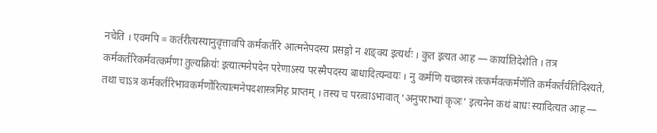नचेति । एवमपि = कर्तरीत्यस्यानुवृत्तावपि कर्मकर्तरि आत्मनेपदस्य प्रसङ्गो न शङ्क्य इत्यर्थः । कुत इत्यत आह — कार्यातिदेशेति । तत्र कर्मकर्तरिकर्मवत्कर्मणा तुल्यक्रियः॑ इत्यात्मनेपदेन परेणाऽस्य परस्मैपदस्य बाधादित्यन्वयः । नु कर्मणि यच्छास्त्रं तत्कर्मवत्कर्मणे॑ति कर्मकर्तर्यतिदिश्यते, तथा चाऽत्र कर्मकर्तरिभावकर्मणो॑रित्यात्मनेपदशास्त्रमिह प्राप्तम् । तस्य च परत्वाऽभावात् ‘अनुपराभ्यां कृञः’ इत्यनेन कथं बाधः स्यादित्यत आह —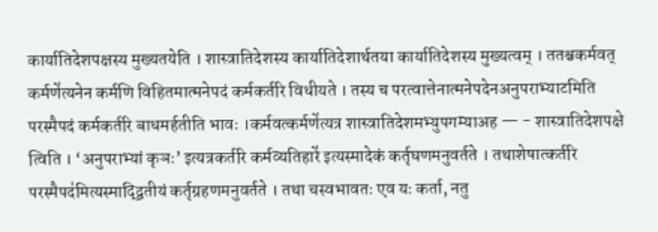कार्यातिदेशपक्षस्य मुख्यतयेति । शास्त्रातिदेशस्य कार्यातिदेशार्थतया कार्यातिदेशस्य मुख्यत्वम् । ततश्चकर्मवत् कर्मणे॑त्यनेन कर्मणि विहितमात्मनेपदं कर्मकर्तरि विधीयते । तस्य च परत्वात्तेनात्मनेपदेनअनुपराभ्याटमिति परस्मैपदं कर्मकर्तरि बाधमर्हतीति भावः ।कर्मवत्कर्मणे॑त्यत्र शास्त्रातिदेशमभ्युपगम्याअह — - शास्त्रातिदेशपक्षे त्विति । ‘अनुपराभ्यां कृञः’ इत्यत्रकर्तरि कर्मव्यतिहारे॑ इत्यस्मादेकं कर्तृघणमनुवर्तते । तथाशेषात्कर्तरि परस्मैपद॑मित्यस्माद्द्वितीयं कर्तृग्रहणमनुवर्तते । तथा चस्वभावतः एव यः कर्ता, नतु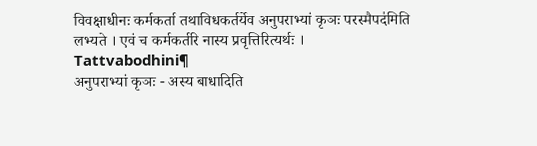विवक्षाधीनः कर्मकर्ता तथाविधकर्तर्येव अनुपराभ्यां कृञः परस्मैपद॑मिति लभ्यते । एवं च कर्मकर्तरि नास्य प्रवृत्तिरित्यर्थः ।
Tattvabodhini¶
अनुपराभ्यां कृञः - अस्य बाधादिति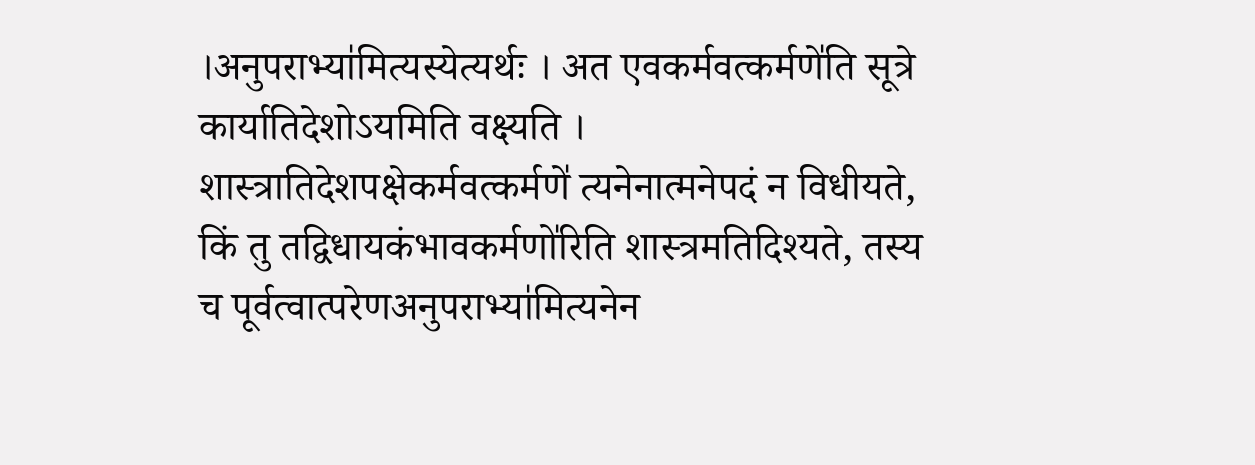।अनुपराभ्या॑मित्यस्येत्यर्थः । अत एवकर्मवत्कर्मणे॑ति सूत्रे कार्यातिदेशोऽयमिति वक्ष्यति । शास्त्रातिदेशपक्षेकर्मवत्कर्मणे॑ त्यनेनात्मनेपदं न विधीयते, किं तु तद्विधायकंभावकर्मणो॑रिति शास्त्रमतिदिश्यते, तस्य च पूर्वत्वात्परेणअनुपराभ्या॑मित्यनेन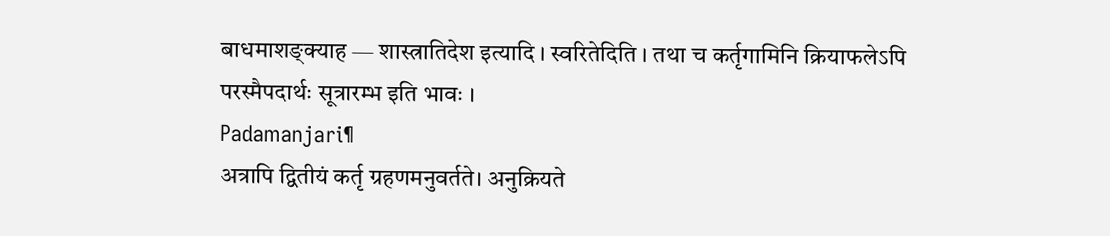बाधमाशङ्क्याह — शास्त्रातिदेश इत्यादि । स्वरितेदिति । तथा च कर्तृगामिनि क्रियाफलेऽपि परस्मैपदार्थः सूत्रारम्भ इति भावः ।
Padamanjari¶
अत्रापि द्वितीयं कर्तृ ग्रहणमनुवर्तते। अनुक्रियते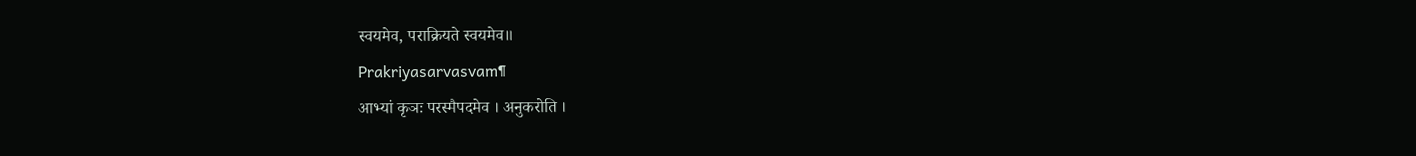स्वयमेव, पराक्रियते स्वयमेव॥
Prakriyasarvasvam¶
आभ्यां कृञः परस्मैपदमेव । अनुकरोति ।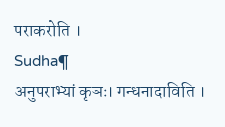पराकरोति ।
Sudha¶
अनुपराभ्यां कृञः। गन्धनादाविति ।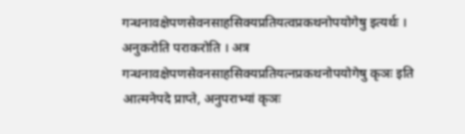गन्धनावक्षेपणसेवनसाहसिक्यप्रतियत्वप्रकथनोपयोगेषु इत्यर्थः । अनुकरोति पराकरोति । अत्र गन्धनावक्षेपणसेवनसाहसिक्यप्रतियत्नप्रकथनोपयोगेषु कृञः इति आत्मनेपदे प्राप्ते, अनुपराभ्यां कृञः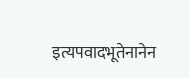इत्यपवादभूतेनानेन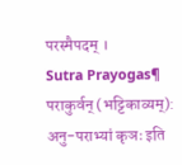परस्मैपदम् ।
Sutra Prayogas¶
पराकुर्वन् (भट्टिकाव्यम्): अनु-पराभ्यां कृञः इति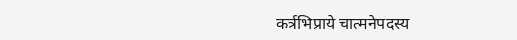कर्त्रभिप्राये चात्मनेपदस्य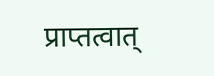प्राप्तत्वात्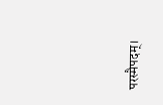परस्मैपदम्।